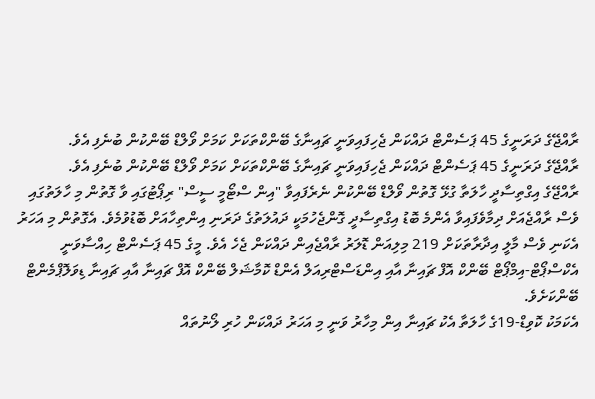ރާއްޖޭގެ ދަރަނީގެ 45 ޕަސެންޓް ދައްކަން ޖެހިފައިވަނީ ޗައިނާގެ ބޭންކްތަކަށް ކަމަށް ވޯލްޑް ބޭންކުން ބުނެފި އެވެ.
ރާއްޖޭގެ ދަރަނީގެ 45 ޕަސެންޓް ދައްކަން ޖެހިފައިވަނީ ޗައިނާގެ ބޭންކްތަކަށް ކަމަށް ވޯލްޑް ބޭންކުން ބުނެފި އެވެ.
ރާއްޖޭގެ އިގްތިސާދީ ހާލަތާ ގުޅޭ ގޮތުން ވޯލްޑް ބޭންކުން ނެރެފައިވާ "އިން ސްޓޯމީ ސީސް" ރިޕޯޓުގައި ވާ ގޮތުން މި ހާލަތުގައި ވެސް ރާއްޖެއަށް ދިމާވެފައިވާ އެންމެ ބޮޑު އިގްތިސާދީ ގޮންޖެހުމަކީ ދައުލަތުގެ ދަރަނި އިންތިހާއަށް ބޮޑުވުމެވެ. އެގޮތުން މި އަހަރު އެކަނި ވެސް މާލީ އިދާރާތަކަށް 219 މިލިއަން ޑޮލަރު ރާއްޖެއިން ދައްކަން ޖެހެ އެވެ. މީގެ 45 ޕަސެންޓް ހިއްސާވަނީ އެކްސްޕޯޓް-އިމްޕޯޓް ބޭންކް އޮފް ޗައިނާ އާއި އިންޑަސްޓްރިއަލް އެންޑް ކޮމާޝަލް ބޭންކް އޮފް ޗައިނާ އާއި ޗައިނާ ޑިވަލޮޕްމެންޓް ބޭންކަށެވެ.
އެކަމަކު ކޮވިޑް-19ގެ ހާލަތާ އެކު ޗައިނާ އިން މިހާރު ވަނީ މި އަހަރު ދައްކަން ހުރި ލޯނުތައް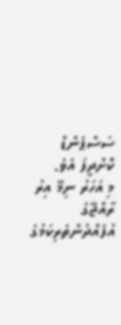ސަސްޕެންޑް ކޮށްދީފަ އެވެ.
މި އަހަރު ނިމޭ އިރު ރާއްޖޭގެ އުފެއްދުންތެރިކަމުގެ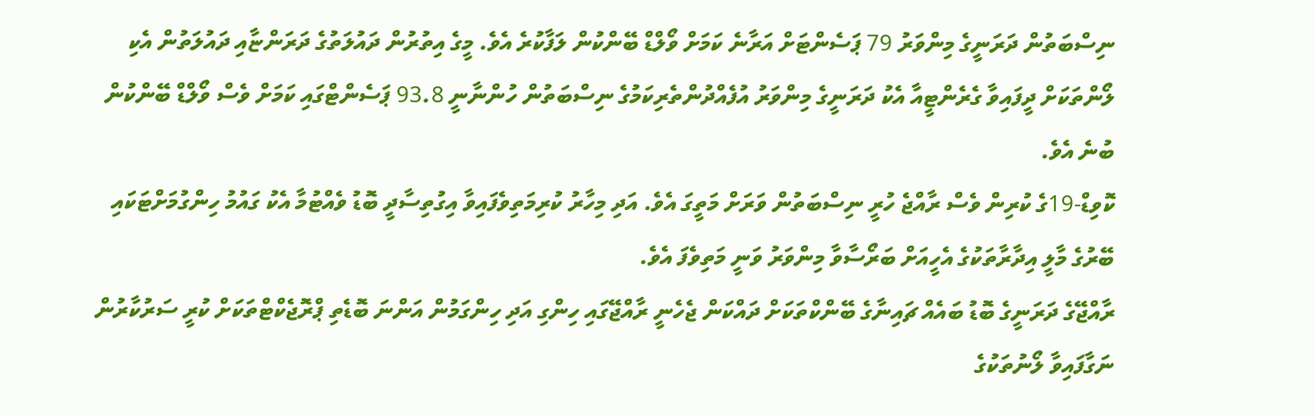ނިސްބަތުން ދަރަނީގެ މިންވަރު 79 ޕަސެންޓަށް އަރާނެ ކަމަށް ވޯލްޑް ބޭންކުން ލަފާކުރެ އެވެ. މީގެ އިތުރުން ދައުލަތުގެ ދަރަންޏާއި ދައުލަތުން އެކި ލޯންތަކަށް ދީފައިވާ ގެރެންޓީއާ އެކު ދަރަނީގެ މިންވަރު އުފެއްދުންތެރިކަމުގެ ނިސްބަތުން ހުންނާނީ 93.8 ޕަސެންޓްގައި ކަމަށް ވެސް ވޯލްޑް ބޭންކުން ބުނެ އެވެ.
ކޮވިޑް-19ގެ ކުރިން ވެސް ރާއްޖެ ހުރީ ނިސްބަތުން ވަރަށް މަތީގަ އެވެ. އަދި މިހާރު ކުރިމަތިވެފައިވާ އިގުތިސާދީ ބޮޑު ވެއްޓުމާ އެކު ގައުމު ހިންގުމަށްޓަކައި ބޭރުގެ މާލީ އިދާރާތަކުގެ އެހީއަށް ބަރޯސާވާ މިންވަރު ވަނީ މަތިވެފަ އެވެ.
ރާއްޖޭގެ ދަރަނީގެ ބޮޑު ބައެއް ޗައިނާގެ ބޭންކްތަކަށް ދައްކަން ޖެހެނީ ރާއްޖޭގައި ހިންގި އަދި ހިންގަމުން އަންނަ ބޮޑެތި ޕްރޮޖެކްޓްތަކަށް ކުރީ ސަރުކާރުން ނަގާފައިވާ ލޯނުތަކުގެ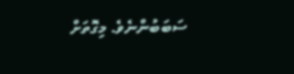ސަބަބުންނެވެ. މިގޮތަށް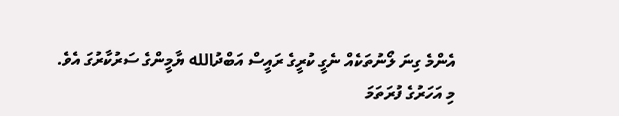އެންމެ ގިނަ ލޯނުތަކެއް ނެގީ ކުރީގެ ރައީސް އަބްދުالله ޔާމީންގެ ސަރުކާރުގަ އެވެ.
މި އަހަރުގެ ފުރަތަމަ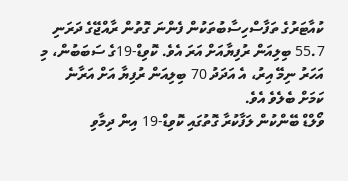ކުއާޓަރުގެ ތަފާސްހިސާބުތަކުން ފެންނަ ގޮތުން ރާއްޖޭގެ ދަރަނި 55.7 ބިލިއަން ރުފިޔާއަށް އަރަ އެވެ. ކޮވިޑް-19ގެ ސަބަބުން، މި އަހަރު ނިމޭ އިރު، އެ އަދަދު 70 ބިލިއަން ރުފިޔާ އަށް އަރާނެ ކަމަށް ބެލެވެ އެވެ.
ވޯލްޑް ބޭންކުން ލަފާކުރާ ގޮތުގައި ކޮވިޑް-19 އިން ދިމާވި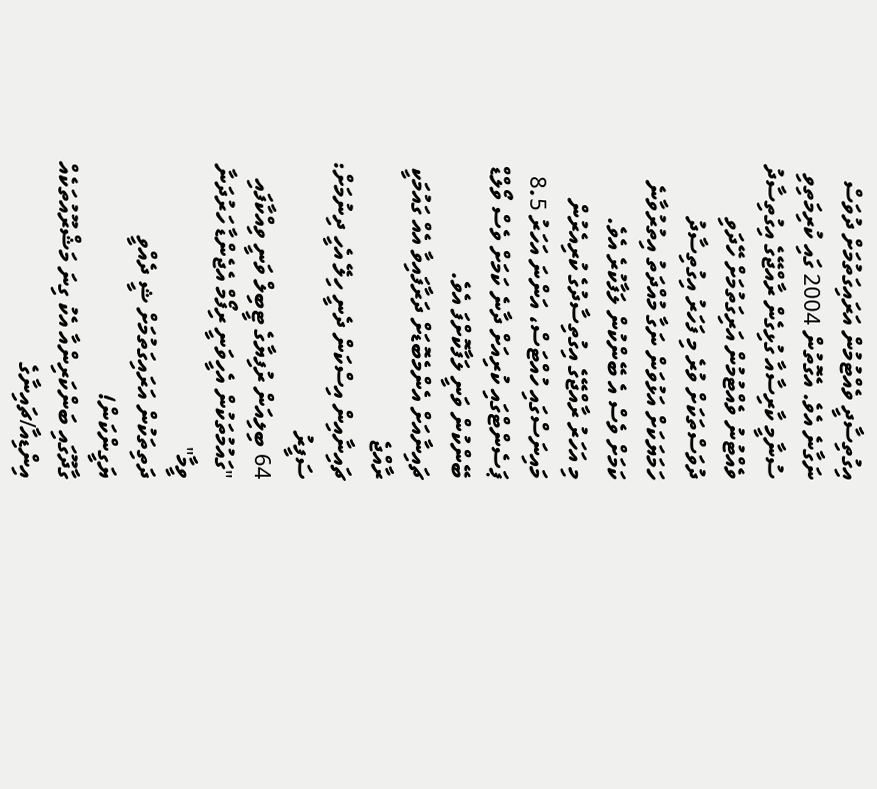އިގުތިސާދީ ވެއްޓުމުން އަރައިގަތުމަށް ދުވަސް ނަގާނެ އެވެ. އެގޮތުން 2004 ގައި ކުރިމަތިވި ސުނާމީ ކާރިސާއާ ގުޅިގެން ރާއްޖޭގެ އިގުތިސާދު ވެއްޓުނު ވެއްޓުމުން އަރިގަތުމަށް ހޭދަވި ދުވަސްތަކަށް ވުރެ މި ފަހަރު އިގުތިސާދު ހަމަޔަކަށް އަޅުވަން ނަގާ މުއްދަތު އިތުރުވާނެ ކަމަށް ވެސް އެ ބޭންކުން ލަފާކުރެ އެވެ.
މި އަހަރު ރާއްޖޭގެ އިގުތިސާދުގެ ކުރިއެރުން މައިނަސްގައި ހުއްޓަސް، އަންނަ އަހަރު 8.5 ޕަސެންޓްގައި ކުރިއަށް ދާނެ ކަމަށް ވެސް ވޯލްޑް ބޭންކުން ވަނީ ލަފާކޮށްފަ އެވެ.
ޗައިނާއަށް އެންމެބޮޑަށް ދަރާފައިވާ އެއް ގައުމަކީ ރާއްޖެ
ޗައިނާއިން އިސްކަން ދެނީ ހިލޭ އެހީ ދިނުމަށް: ސަފީރު
64 ބިލިއަން ރުފިޔާގެ ޓީބިލް ވަނީ ވިއްކާފައި
"ގައުމުތަކުން އެހީވަނީ ރިފޯމް އެޖެންޑާ ހަރުދަނާ ވީމާ"
ދަތިތަކުން އަރައިގަތުމަށް ޝީ ދެއްވީ ޔަގީންކަން!
ގާދޫގައި ބަންކަރިންއާ އެކު ގިނަ މަޝްރޫއުތަކެއް
އިންޑިއާ/ޗައިނާގެ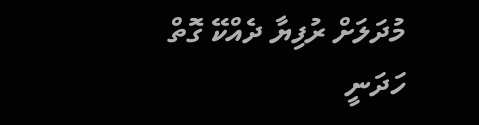މުދަލަށް ރުފިޔާ ދެއްކޭ ގޮތް ހަދަނީ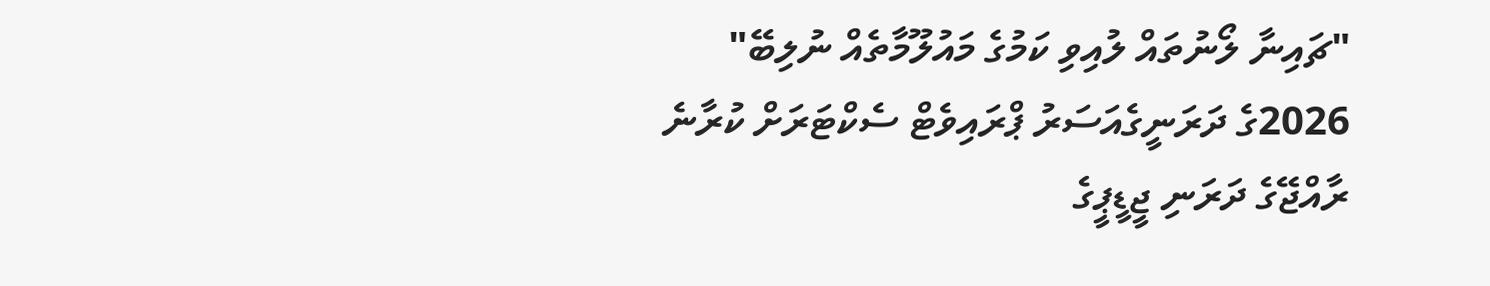"ޗައިނާ ލޯނުތައް ލުއިވި ކަމުގެ މައުލޫމާތެއް ނުލިބޭ"
2026ގެ ދަރަނީގެއަސަރު ޕްރައިވެޓް ސެކްޓަރަށް ކުރާނެ
ރާއްޖޭގެ ދަރަނި ޖީޑީޕީގެ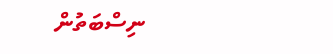ނިސްބަތުން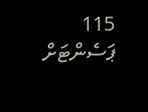115 ޕަސެންޓަށް